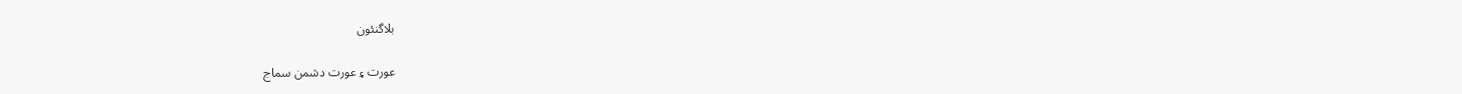بلاگنئون

عورت ۽ عورت دشمن سماج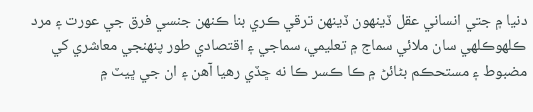دنيا ۾ جتي انساني عقل ڏينهون ڏينهن ترقي ڪري بنا ڪنهن جنسي فرق جي عورت ۽ مرد ڪلهوڪلهي سان ملائي سماج ۾ تعليمي، سماجي ۽ اقتصادي طور پنهنجي معاشري کي مضبوط ۽ مستحڪم بڻائڻ ۾ ڪا ڪسر ڪا نه ڇڏي رهيا آھن ۽ ان جي ڀيٽ ۾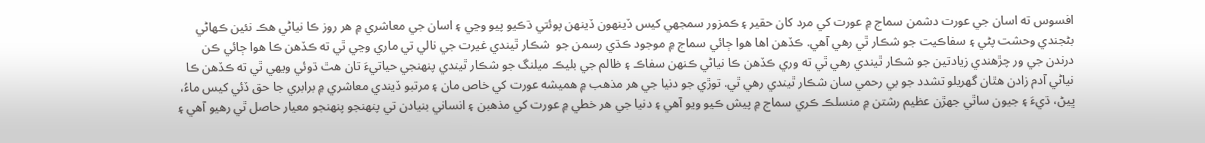افسوس ته اسان جي عورت دشمن سماج ۾ عورت کي مرد کان حقير ۽ ڪمزور سمجهي کيس ڏينهون ڏينهن پوئتي ڌڪيو پيو وڃي ۽ اسان جي معاشري ۾ هر روز ڪا نياڻي هڪ نئين ڪهاڻي بڻجندي وحشت پڻي ۽ سفاڪيت جو شڪار ٿي رهي آھي. ڪڏهن اها هوا ڄائي سماج ۾ موجود ڪڌي رسمن جو  شڪار ٿيندي غيرت جي نالي تي ماري وڃي ٿي ته ڪڏهن ڪا هوا ڄائي ڪن درندن جي ور چڙھندي زيادتين جو شڪار ٿيندي رهي ٿي ته وري ڪڏهن ڪا نياڻي ڪنهن سفاڪ ۽ ظالم جي بليڪ ميلنگ جو شڪار ٿيندي پنهنجي حياتيءَ تان هٿ ڌوئي ويهي ٿي ته ڪڏهن ڪا نياڻي آدم زادن هٿان گهريلو تشدد جو بي رحمي سان شڪار ٿيندي رهي ٿي. توڙي جو دنيا جي هر مذهب ۾ هميشه عورت کي خاص مان ۽ مرتبو ڏيندي معاشري ۾ برابري جا حق ڏئي کيس ماءُ، ڀيڻ، ڌيءَ ۽ جيون ساٿي جهڙن عظيم رشتن ۾ منسلڪ ڪري سماج ۾ پيش ڪيو ويو آھي ۽ دنيا جي هر خطي ۾ عورت کي مذهبن ۽ انساني بنيادن تي پنهنجو پنهنجو معيار حاصل ٿي رهيو آھي ۽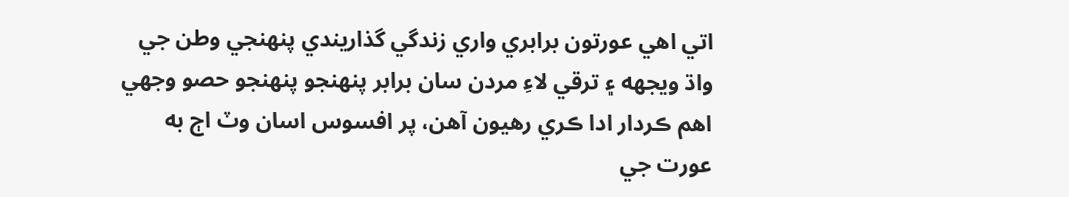اتي اهي عورتون برابري واري زندگي گذاريندي پنهنجي وطن جي واڌ ويجهه ۽ ترقي لاءِ مردن سان برابر پنهنجو پنهنجو حصو وجهي اهم ڪردار ادا ڪري رهيون آھن، پر افسوس اسان وٽ اڄ به عورت جي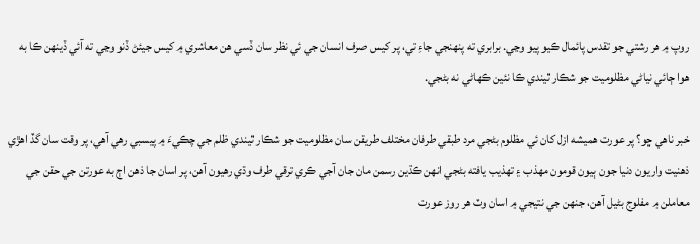روپ ۾ هر رشتي جو تقدس پائمال ڪيو پيو وڃي. برابري ته پنهنجي جاءِ تي، پر کيس صرف انسان جي ئي نظر سان ڏسي هن معاشري ۾ کيس جيئڻ ڏنو وڃي ته آئي ڏينهن ڪا به هوا ڄائي نياڻي مظلوميت جو شڪار ٿيندي ڪا نئين ڪهاڻي نه بڻجي.

خبر ناهي ڇو؟ پر عورت هميشه ازل کان ئي مظلوم بڻجي مرد طبقي طرفان مختلف طريقن سان مظلوميت جو شڪار ٿيندي ظلم جي چڪيءَ ۾ پيسبي رهي آھي، پر وقت سان گڏ اهڙي ذهنيت واريون دنيا جون ٻيون قومون مهذب ۽ تهذيب يافته بڻجي انهن ڪڌين رسمن مان جان آجي ڪري ترقي طرف وڌي رهيون آھن، پر اسان جا ذهن اڄ به عورتن جي حقن جي معاملن ۾ مفلوج بڻيل آھن، جنهن جي نتيجي ۾ اسان وٽ هر روز عورت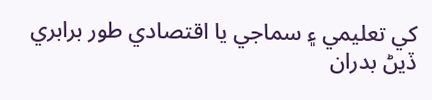کي تعليمي ۽ سماجي يا اقتصادي طور برابري ڏيڻ بدران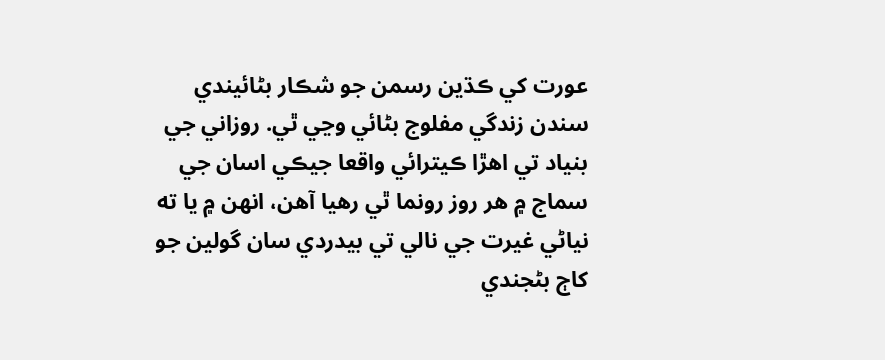عورت کي ڪڌين رسمن جو شڪار بڻائيندي سندن زندگي مفلوج بڻائي وڃي ٿي. روزاني جي بنياد تي اهڙا ڪيترائي واقعا جيڪي اسان جي سماج ۾ هر روز رونما ٿي رهيا آھن، انهن ۾ يا ته نياڻي غيرت جي نالي تي بيدردي سان گولين جو کاڄ بڻجندي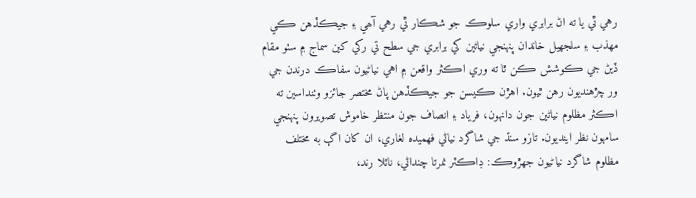رهي ٿي يا ته اڻ برابري واري سلوڪ جو شڪار ٿي رهي آھي ۽ جيڪڏهن ڪي مھذب ۽ سلجهيل خاندان پنهنجي نياڻين کي برابري جي سطح تي رکي کين سماج ۾ سٺو مقام ڏيڻ جي ڪوشش ڪن ٿا ته وري اڪثر واقعن ۾ اهي نياڻيون سفاڪ درندن جي ور چڙهنديون رهن ٿيون. اهڙن ڪيسن جو جيڪڏهن پاڻ مختصر جائزو وٺنداسين ته اڪثر مظلوم نياڻين جون دانهون، فرياد ۽ انصاف جون منتظر خاموش تصويرون پنهنجي سامهون نظر اينديون. تازو سنڌ جي شاگرد نياڻي فهميده لغاري، ان کان اڳ به مختلف مظلوم شاگرد نياڻيون جهڙوڪ: ڊاڪٽر نمرتا چنداڻي، نائلا رند،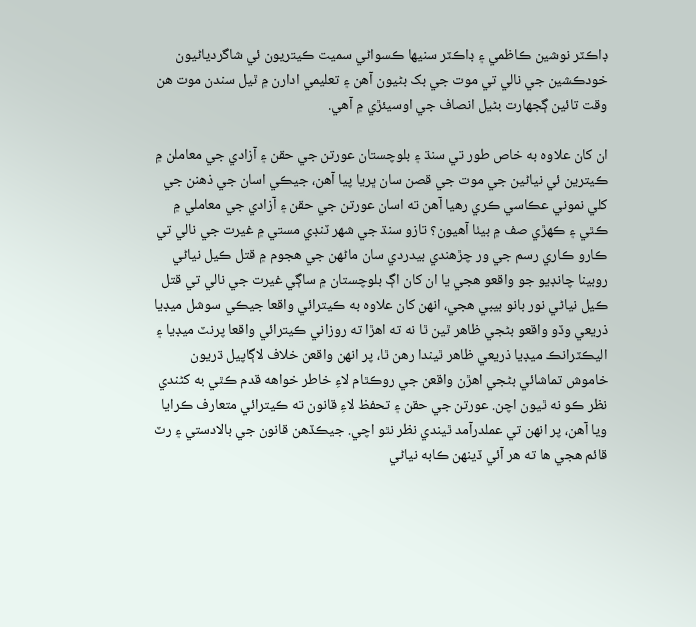ڊاڪٽر نوشين ڪاظمي ۽ ڊاڪٽر سنيها ڪسواڻي سميت ڪيتريون ئي شاگردياڻيون خودڪشين جي نالي تي موت جي بک بڻيون آھن ۽ تعليمي ادارن ۾ ٿيل سندن موت هن وقت تائين ڳجهارت بڻيل انصاف جي اوسيئڙي ۾ آهي.

ان کان علاوه به خاص طور تي سنڌ ۽ بلوچستان عورتن جي حقن ۽ آزادي جي معاملن ۾ ڪيترين ئي نياڻين جي موت جي قصن سان ڀريا پيا آھن، جيڪي اسان جي ذهنن جي کلي نموني عڪاسي ڪري رهيا آھن ته اسان عورتن جي حقن ۽ آزادي جي معاملي ۾ ڪٿي ۽ ڪهڙي صف ۾ بيٺا آھيون؟ تازو سنڌ جي شھر ٽنڊي مستي ۾ غيرت جي نالي تي ڪارو ڪاري رسم جي ور چڙهندي بيدردي سان ماڻهن جي هجوم ۾ قتل ڪيل نياڻي روبينا چانڊيو جو واقعو هجي يا ان کان اڳ بلوچستان ۾ ساڳي غيرت جي نالي تي قتل ڪيل نياڻي نور بانو بيبي هجي، انهن کان علاوه به ڪيترائي واقعا جيڪي سوشل ميڊيا ذريعي وڏو واقعو بڻجي ظاهر ٿين ٿا نه ته اهڙا ته روزاني ڪيترائي واقعا پرنٽ ميڊيا ۽ اليڪٽرانڪ ميڊيا ذريعي ظاهر ٿيندا رهن ٿا، پر انهن واقعن خلاف لاڳاپيل ڌريون خاموش تماشائي بڻجي اهڙن واقعن جي روڪٿام لاءِ خاطر خواهه قدم ڪٿي به کڻندي نظر ڪو نه ٿيون اچن. عورتن جي حقن ۽ تحفظ لاءِ قانون ته ڪيترائي متعارف ڪرايا ويا آھن، پر انهن تي عملدرآمد ٿيندي نظر نٿو اچي. جيڪڏهن قانون جي بالادستي ۽ رٽ قائم هجي ها ته هر آئي ڏينهن ڪابه نياڻي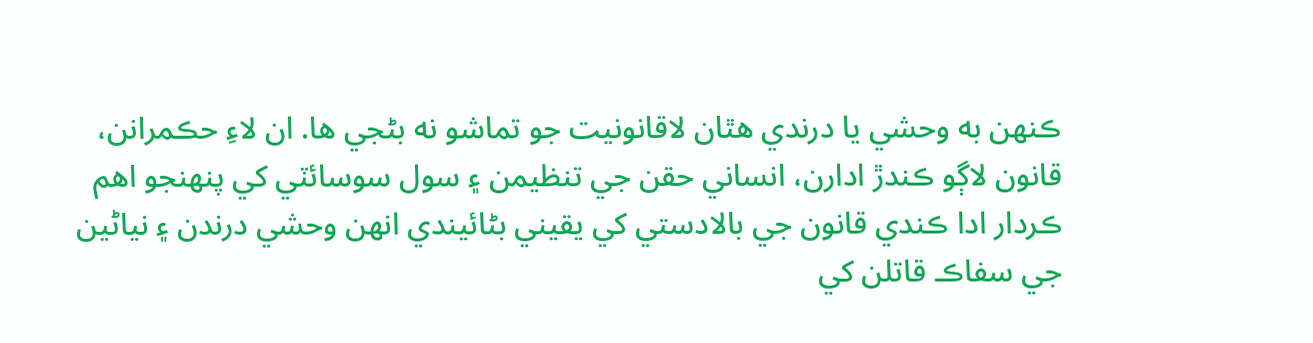ڪنهن به وحشي يا درندي هٿان لاقانونيت جو تماشو نه بڻجي ها. ان لاءِ حڪمرانن، قانون لاڳو ڪندڙ ادارن، انساني حقن جي تنظيمن ۽ سول سوسائٽي کي پنهنجو اهم ڪردار ادا ڪندي قانون جي بالادستي کي يقيني بڻائيندي انهن وحشي درندن ۽ نياڻين جي سفاڪ قاتلن کي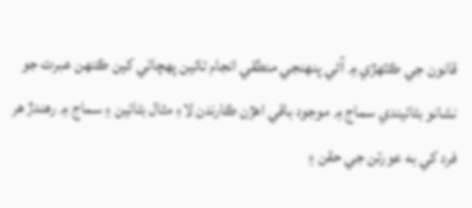قانون جي ڪٽھڙي ۾ آڻي پنهنجي منطقي انجام تائين پهچائي کين ڪنهن عبرت جو نشانو بڻائيندي سماج ۾ موجود باقي اهڙن ڪارندن لاءِ مثال بڻائين ۽ سماج ۾ رهندڙ هر فرد کي به عورتن جي حقن ۽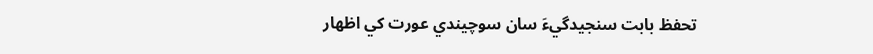تحفظ بابت سنجيدگيءَ سان سوچيندي عورت کي اظهار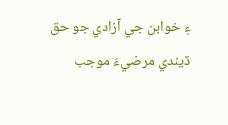۽ خوابن جي آزادي جو حق ڏيندي مرضيءَ موجب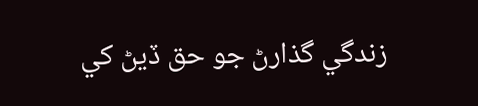زندگي گذارڻ جو حق ڏيڻ کي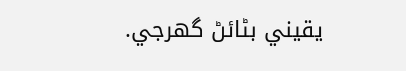يقيني بڻائڻ گهرجي.